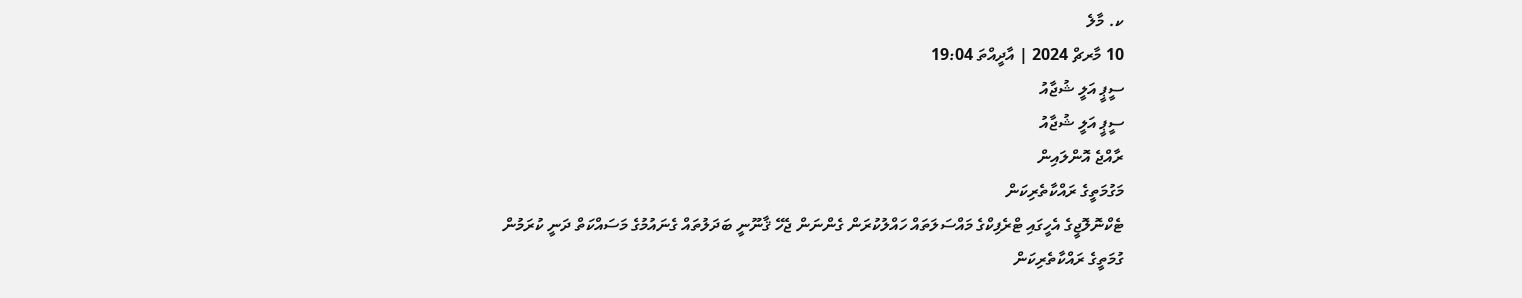ކ. މާލެ
10 މާރޗް 2024 | އާދީއްތަ 19:04
ސީޕީ އަލީ ޝުޖާއު
ސީޕީ އަލީ ޝުޖާއު
ރާއްޖެ އޮންލައިން
މަގުމަތީގެ ރައްކާތެރިކަން
ޓެކްނޮލޮޖީގެ އެހީގައި ޓްރެފިކްގެ މައްސަލަތައް ހައްލުކުރަން ގެންނަން ޖެހޭ ޤާނޫނީ ބަދަލުތައް ގެނައުމުގެ މަސައްކަތް ދަނީ ކުރަމުން
ގުމަތީގެ ރައްކާތެރިކަން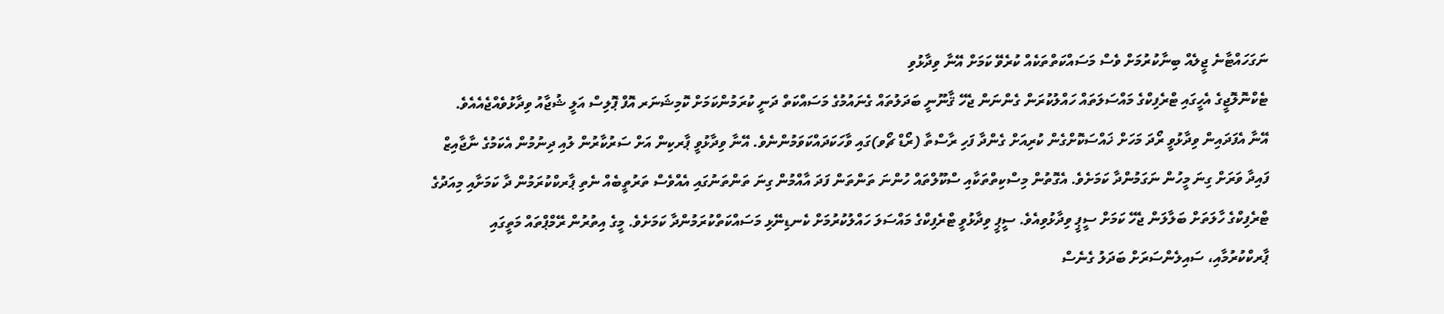ނަގަހައްޓާނެ ޖީލެއް ބިނާކުރުމަށް ވެސް މަސައްކަތްތަކެއް ކުރެވޭ ކަމަށް އޭނާ ވިދާޅުވި
ޓެކްނޮލޮޖީގެ އެހީގައި ޓްރެފިކްގެ މައްސަލަތައް ހައްލުކުރަން ގެންނަން ޖެހޭ ޤާނޫނީ ބަދަލުތައް ގެނައުމުގެ މަސައްކަތް ދަނީ ކުރަމުންކަމަށް ކޮމިޝަނަރ އޮފް ޕޮލިސް އަލީ ޝުޖާއު ވިދާޅުވެއްޖެއެއެވެ.
އޭނާ އެފަދައިން ވިދާޅުވީ ރޯދަ މަހަށް ޚައްސަކޮށްގެން ކުރިއަށް ގެންދާ ފަހި ރާސްތާ (ރޯޑް ޗޯވ)ގައި ވާހަކަދައްކަވަމުންނެވެ. އޭނާ ވިދާޅުވީ ޕާރކިން އަށް ސަރުކާރުން ލުއި ދިނުމުން އެކަމުގެ ނާޖާއިޒް ފައިދާ ވަރަށް ގިނަ މީހުން ނަގަމުންދާ ކަމަށެވެ. އެގޮތުން މިސްކިތްތަކާއި ސްކޫލްތައް ހުންނަ ތަންތަން ފަދަ އާއްމުން ގިނަ ތަންތަނުގައި އެއްވެސް ތަރުތީބެއް ނެތި ޕާރކްކުރަމުން ދާ ކަމަށާއި މިއަދުގެ ޓްރެފިކްގެ ހާލަތަށް ބަލާލަން ޖެހޭ ކަމަށް ސީޕީ ވިދާޅުވިއެވެ. ސީޕީ ވިދާޅުވީ ޓްރެފިކްގެ މައްސަލަ ހައްލުކުރުމަށް ކެނޑިނޭޅި މަސައްކަތްކުރަމުންދާ ކަމަށެވެ. މީގެ އިތުރުން ރޭމްޕްތައް މަތީގައި ޕާރކްކުރުމާއި، ސައިލެންސަރަށް ބަދަލު ގެނެސް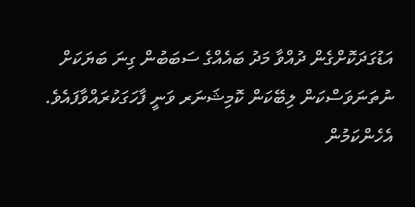އަޑުގަދަކޮށްގެން ދުއްވާ މަދު ބައެއްގެ ސަބަބުން ގިނަ ބަޔަކަށް ނުތަނަވަސްކަން ލިބޭކަން ކޮމިޝަނަރ ވަނީ ފާހަގަކުރައްވާފައެވެ.
އެހެންކަމުން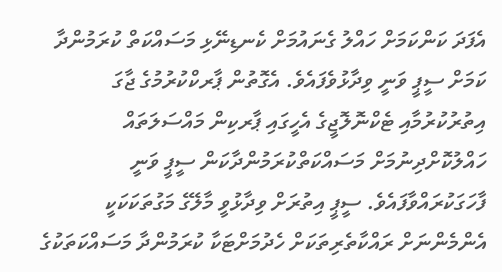އެފަދަ ކަންކަމަށް ހައްލު ގެނައުމަށް ކެނޑިނޭޅި މަސައްކަތް ކުރަމުންދާ ކަމަށް ސީޕީ ވަނީ ވިދާޅުވެފައެވެ. އެގޮތުން ޕާރކްކުރުމުގެ ޖާގަ އިތުރުކުރުމާއި ޓެކްނޮލޮޖީގެ އެހީގައި ޕާރކިން މައްސަލަތައް ހައްލުކޮށްދިނުމަށް މަސައްކަތްކުރަމުންދާކަން ސީޕީ ވަނީ ފާހަގަކުރައްވާފައެވެ. ސީޕީ އިތުރަށް ވިދާޅުވީ މާލޭގެ މަގުތަކަކަކީ އެންމެންނަށް ރައްކާތެރިތަކަށް ހެދުމަށްޓަކާ ކުރަމުންދާ މަސައްކަތަކުގެ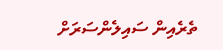ތެރެއިން ސައިލެންސަރަށް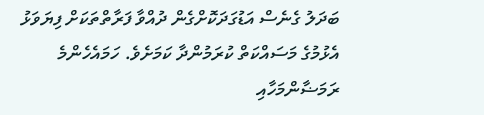ބަދަލު ގެނެސް އަޑުގަދަކޮށްގެން ދުއްވާ ފަރާތްތަކަށް ފިޔަވަޅު އެޅުމުގެ މަސައްކަތް ކުރަމުންދާ ކަމަށެވެ. ހަމައެހެންމެ ރަމަޟާންމަހާއި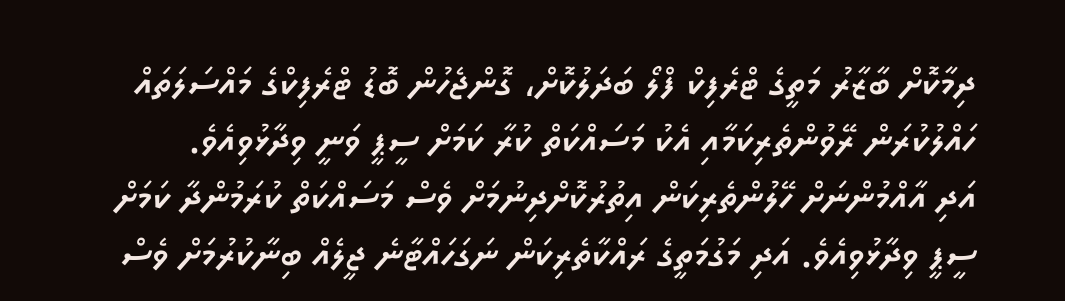ދިމާކޮށް ބާޒާރު މަތީގެ ޓްރެފިކް ފްލޯ ބަދަލުކޮށް، ގޮންޖެހުން ބޮޑު ޓްރެފިކްގެ މައްސަލަތައް ހައްލުކުރަން ރޭވުންތެރިކަމާއި އެކު މަސައްކަތް ކުރާ ކަމަށް ސީޕީ ވަނީ ވިދާޅުވިއެވެ.
އަދި އާއްމުންނަށް ހޭލުންތެރިކަން އިތުރުކޮށްދިނުމަށް ވެސް މަސައްކަތް ކުރަމުންދާ ކަމަށް ސީޕީ ވިދާޅުވިއެވެ. އަދި މަގުމަތީގެ ރައްކާތެރިކަން ނަގަހައްޓާނެ ޖީލެއް ބިނާކުރުމަށް ވެސް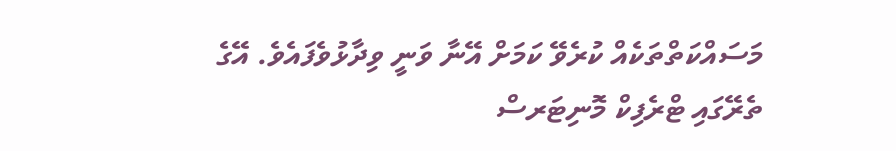މަސައްކަތްތަކެއް ކުރެވޭ ކަމަށް އޭނާ ވަނީ ވިދާޅުވެފައެވެ. އޭގެ ތެރޭގައި ޓްރެފިކް މޮނިޓަރސް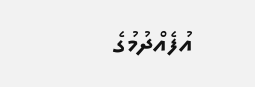އުފެއްދުމުގެ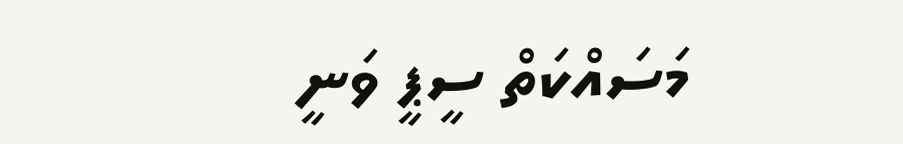މަސައްކަތް ސީޕީ ވަނީ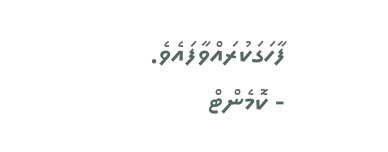ފާހަގަކުރައްވާފައެވެ.
- ކޮމެންޓް